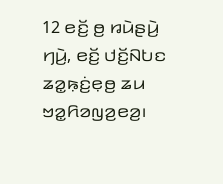12 ꤕꤢꤩ꤬ ꤥ꤬ ꤙꤣꤧꤔꤣꤧ꤬ ꤚꤣꤧ꤬, ꤕꤢꤩ꤬ ꤓꤢꤩ꤬ꤡꤝꤢ ꤘꤤ꤭ꤒ꤫ꤢꤦ꤬ꤕ꤫ꤥ꤬ ꤘꤣ ꤠꤤ꤭ꤖꤤꤜꤤ꤬ꤕꤤ꤬꤯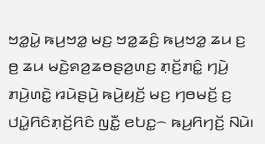ꤠꤤ꤭ꤣꤧ꤭ ꤒꤣ꤬ꤠꤤ꤭ ꤗꤢ꤬ ꤠꤤ꤭ꤘꤢꤨ꤬ ꤒꤣ꤬ꤠꤤ꤭ ꤘꤣ ꤢ꤬ ꤥ꤬ ꤘꤣ ꤗꤢꤧ꤬ꤎꤤ꤬ꤘꤥꤔꤤ꤬ꤛꤢ꤬ ꤊ꤫ꤢꤩ꤬ꤊꤢꤨ꤭ ꤚꤣꤧ꤬ ꤊꤣꤧ꤬ꤛꤢꤧ꤭ ꤙꤣꤧꤔꤣꤧ꤬ ꤒꤣꤧ꤬ꤟꤢꤩ꤬ ꤗꤢ꤬ ꤚꤥꤗꤢꤩ꤬ ꤢ꤬ ꤓꤣꤧ꤭ꤖꤢꤨꤊ꤫ꤢꤩ꤬ꤖꤢꤨ ꤜꤢꤪ꤭ ꤕꤝꤢ꤭꤮ ꤒꤣ꤬ꤖꤚꤢꤩ꤬ ꤡꤣꤧ꤯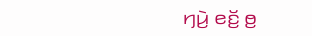ꤚꤣꤧ꤬ ꤕꤢꤩ꤬ ꤥ꤬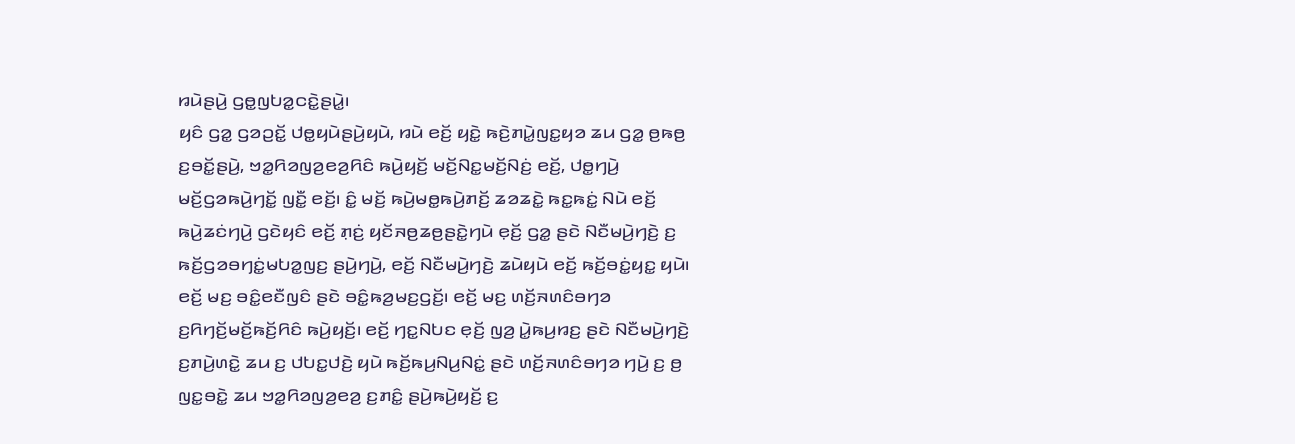ꤙꤣꤧꤔꤣꤧ꤬ ꤞꤥ꤭ꤜꤝꤤ꤭ꤍꤢꤧ꤭ꤔꤣꤧ꤭꤯
ꤟꤢꤨ ꤞꤤ꤭ ꤞꤤꤑꤢꤩ꤭ ꤓꤥ꤭ꤟꤣꤧꤔꤣꤧ꤬ꤟꤣꤧ, ꤙꤣꤧ ꤕꤢꤩ꤬ ꤟꤢꤧ꤭ ꤒꤢꤧ꤬ꤊꤣꤧ꤭ꤜꤢ꤭ꤟꤤ ꤘꤣ ꤞꤤ꤭ ꤥ꤬ꤒꤥ꤬ ꤢ꤬ꤋꤢꤩ꤭ꤔꤣꤧ꤬, ꤠꤤ꤭ꤖꤤꤜꤤ꤬ꤕꤤ꤬ꤖꤢꤨ ꤒꤣꤧ꤬ꤟꤢꤩ꤬ ꤗꤢꤩ꤬ꤡꤢ꤭ꤗꤢꤩ꤬ꤡꤢꤦ꤬ ꤕꤢꤩ꤬, ꤓꤥ꤭ꤚꤣꤧ꤬ ꤗꤢꤩ꤬ꤞꤤꤒꤣꤧ꤬ꤚꤢꤩ꤭ ꤜꤢꤪ꤭ ꤕꤢꤩ꤬꤯ ꤢꤨ꤭ ꤗꤢꤩ꤬ ꤒꤣꤧ꤬ꤗꤥ꤭ꤒꤣꤧ꤬ꤊꤢꤩ꤬ ꤘꤤꤘꤢꤧ꤭ ꤒꤢ꤭ꤒꤢꤦ꤭ ꤡꤣꤧ ꤕꤢꤩ꤬ ꤒꤣꤧ꤬ꤘꤢꤦꤚꤣꤧ꤬ ꤞꤢꤧꤟꤢꤨ ꤕꤢꤩ꤬ ꤊ꤫ꤢꤦ꤬ ꤟꤢꤩꤏꤥ꤬ꤘꤥ꤬ꤔꤢꤧ꤭ꤚꤣꤧ ꤕ꤫ꤢꤩ꤬ ꤞꤤ꤭ ꤔꤢꤧ ꤡꤢꤪꤗꤣꤧ꤬ꤚꤢꤧ꤬ ꤢ꤬ ꤒꤢꤩ꤬ꤞꤤꤋꤚꤢꤦ꤭ꤗꤝꤤ꤭ꤜꤢ꤬ ꤔꤣꤧ꤬ꤚꤣꤧ꤬, ꤕꤢꤩ꤬ ꤡꤢꤪꤗꤣꤧ꤬ꤚꤢꤧ꤬ ꤘꤣꤧꤟꤣꤧ ꤕꤢꤩ꤬ ꤒꤢꤩ꤬ꤋꤢꤦ꤭ꤟꤢ꤭ ꤟꤣꤧ꤯
ꤕꤢꤩ꤬ ꤗꤢ꤬ ꤋꤢꤨ꤭ꤕꤢꤪꤜꤢꤨ ꤔꤢꤧ ꤋꤢꤨ꤭ꤒꤤ꤬ꤗꤢ꤬ꤞꤢꤩ꤬꤯ ꤕꤢꤩ꤬ ꤗꤢ꤬ ꤛꤢꤩ꤬ꤏꤛꤢꤨꤋꤚꤤ ꤢ꤬ꤖꤚꤢꤩ꤬ꤗꤢꤩ꤬ꤒꤢꤩ꤬ꤖꤢꤨ ꤒꤣꤧ꤬ꤟꤢꤩ꤬꤯ ꤕꤢꤩ꤬ ꤚꤢ꤭ꤡꤝꤢ ꤕ꤫ꤢꤩ꤬ ꤜꤤ꤬ ꤣꤧ꤭ꤒꤣ꤬ꤙꤢ꤬ ꤔꤢꤧ ꤡꤢꤪꤗꤣꤧ꤬ꤚꤢꤧ꤬ ꤢ꤬ꤊꤣꤧ꤬ꤛꤢꤧ꤭ ꤘꤣ ꤢ꤬ ꤓꤝꤢ꤭ꤓꤢꤧ꤬ ꤟꤣꤧ ꤒꤢꤩ꤬ꤒꤣ꤬ꤡꤣ꤬ꤡꤢꤦ꤭ ꤔꤢꤧ ꤛꤢꤩ꤬ꤏꤛꤢꤨꤋꤚꤤ ꤚꤣꤧ꤬ ꤢ꤬ ꤥ꤬ ꤜꤢ꤭ꤋꤢꤧ꤭ ꤘꤣ ꤠꤤ꤭ꤖꤤꤜꤤ꤬ꤕꤤ꤬ ꤢ꤬ꤊꤢꤨ꤭ ꤔꤣꤧ꤬ꤒꤣꤧ꤬ꤟꤢꤩ꤬ ꤢ꤬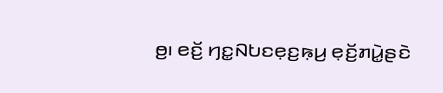ꤥ꤬꤯ ꤕꤢꤩ꤬ ꤚꤢ꤭ꤡꤝꤢꤕ꤫ꤢ꤬ꤒ꤫ꤣ꤬ ꤕ꤫ꤢꤩ꤬ꤊꤣꤧ꤭ꤔꤢꤧ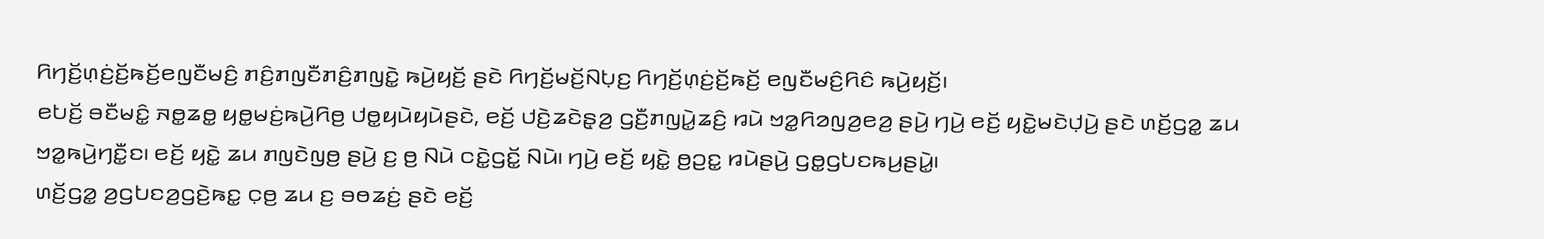ꤖꤚꤢꤩ꤬ꤛ꤫ꤢꤦ꤬ꤢꤩ꤬ꤒꤢꤩ꤬ꤕꤜꤢꤪꤗꤢꤨ꤬ ꤊꤢꤨ꤬ꤊꤜꤢꤪꤊꤢꤨ꤬ꤊꤜꤢꤧ꤭ ꤒꤣꤧ꤬ꤟꤢꤩ꤬ ꤔꤢꤧ ꤖꤚꤢꤩ꤬ꤗꤢꤩ꤬ꤡꤝ꤫ꤢ꤬ ꤖꤚꤢꤩ꤬ꤛ꤫ꤢꤦ꤬ꤢꤩ꤬ꤒꤢꤩ꤬ ꤕꤜꤢꤪꤗꤢꤨ꤬ꤖꤢꤨ ꤒꤣꤧ꤬ꤟꤢꤩ꤬꤯
ꤕꤝꤢꤩ꤬ ꤋꤢꤪꤗꤢꤨ꤭ ꤏꤥ꤭ꤘꤥ꤭ ꤟꤥ꤭ꤗꤢꤦ꤬ꤒꤣꤧ꤬ꤖꤥ꤬ ꤓꤥ꤭ꤟꤣꤧꤟꤣꤧꤔꤢꤧ, ꤕꤢꤩ꤬ ꤓꤢꤧ꤬ꤘꤢꤧꤔ꤫ꤤ꤬ ꤞꤢꤪ꤬ꤊꤜꤣꤧ꤭ꤘꤢꤨ꤬ ꤙꤣꤧ ꤠꤤ꤭ꤖꤤꤜꤤ꤬ꤕꤤ꤬ ꤔꤣꤧ꤬ ꤚꤣꤧ꤬ ꤕꤢꤩ꤬ ꤟꤢꤧ꤭ꤗꤢꤧꤓ꤫ꤣꤧ꤬ ꤔꤢꤧ ꤛꤢꤩ꤬ꤞꤤ꤭ ꤘꤣ ꤠꤤ꤭ꤒꤣꤧ꤬ꤚꤢꤪ꤭ꤢ꤯ ꤕꤢꤩ꤬ ꤟꤢꤧ꤭ ꤘꤣ ꤊꤜꤢꤧꤜꤥ꤬ ꤔꤣꤧ꤬ ꤢ꤬ ꤥ꤬ ꤡꤣꤧ ꤍꤢꤧ꤭ꤞꤢꤩ꤭ ꤡꤣꤧ꤯ ꤚꤣꤧ꤬ ꤕꤢꤩ꤬ ꤟꤢꤧ꤭ ꤥ꤬ꤑꤢ꤭ ꤙꤣꤧꤔꤣꤧ꤬ ꤞꤥ꤭ꤞꤝꤢꤒꤣ꤬ꤔꤣꤧ꤭꤯
ꤛꤢꤩ꤬ꤞꤤ꤭ ꤤ꤬ꤞꤝꤢꤤ꤬ꤞꤢꤧ꤬ꤒꤢ꤭ ꤍ꤫ꤥ꤬ ꤘꤣ ꤢ꤬ ꤋꤥꤘꤢꤦ꤬ ꤔꤢꤧ ꤕꤢꤩ꤬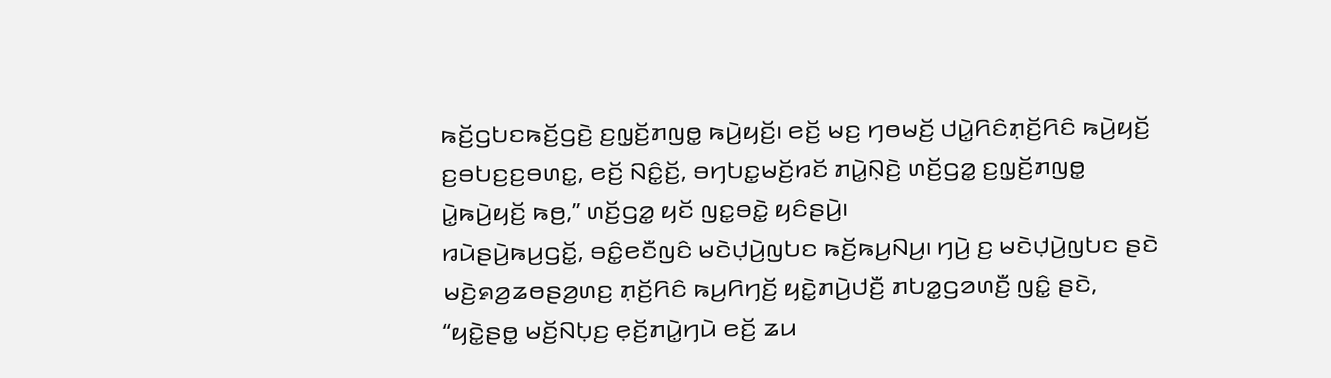ꤒꤢꤩ꤬ꤞꤝꤢꤒꤢꤩ꤬ꤞꤢꤧ꤬ ꤢ꤬ꤜ꤫ꤢꤩ꤬ꤊꤜꤥ꤭ ꤒꤣꤧ꤬ꤟꤢꤩ꤬꤯ ꤕꤢꤩ꤬ ꤗꤢ꤬ ꤚꤥꤗꤢꤩ꤬ ꤓꤣꤧ꤭ꤖꤢꤨꤊ꤫ꤢꤩ꤬ꤖꤢꤨ ꤒꤣꤧ꤬ꤟꤢꤩ꤬ ꤢ꤬ꤋꤝꤢ꤬ꤢ꤬ꤋꤛꤢ꤭, ꤕꤢꤩ꤬ ꤡꤢꤨ꤭ꤢꤩ꤬, ꤋꤚꤝꤢ꤭ꤗꤢꤩ꤬ꤙꤢꤩ ꤊꤣꤧ꤭ꤡ꤫ꤢꤧ꤬ ꤛꤢꤩ꤬ꤞꤤ꤭ ꤢ꤬ꤜ꤫ꤢꤩ꤬ꤊꤜꤥ꤭ ꤣꤧ꤭ꤒꤣꤧ꤬ꤟꤢꤩ꤬ ꤒꤥ꤬,” ꤛꤢꤩ꤬ꤞꤤ꤭ ꤟꤢꤩ ꤜꤢ꤭ꤋꤢꤧ꤭ ꤟꤢꤨꤔꤣꤧ꤬꤯
ꤙꤣꤧꤔꤣꤧ꤬ꤒꤣ꤬ꤞꤢꤩ꤭, ꤋꤢꤨ꤭ꤕꤢꤪꤜꤢꤨ ꤗꤢꤧꤓ꤫ꤣꤧ꤬ꤜꤝꤢ ꤒꤢꤩ꤬ꤒꤣ꤬ꤡꤣ꤬꤯ ꤚꤣꤧ꤬ ꤢ꤬ ꤗꤢꤧꤓ꤫ꤣꤧ꤬ꤜꤝꤢ ꤔꤢꤧ ꤗꤢꤧ꤬ꤎꤤ꤬ꤘꤥꤔꤤ꤬ꤛꤢ꤬ ꤊ꤫ꤢꤩ꤬ꤖꤢꤨ ꤒꤣ꤬ꤖꤚꤢꤩ꤬ ꤟꤢꤧ꤭ꤊꤣꤧ꤬ꤓꤢꤪ꤬ ꤊꤝꤤ꤭ꤞꤤꤛꤢꤪ꤬ ꤜꤢꤨ꤭ ꤔꤢꤧ, “ꤟꤢꤧ꤭ꤔꤥ꤭ ꤗꤢꤩ꤬ꤡꤝ꤫ꤢ꤬ ꤕ꤫ꤢꤩ꤬ꤊꤣꤧ꤭ꤚꤣꤧ ꤕꤢꤩ꤬ ꤘꤣ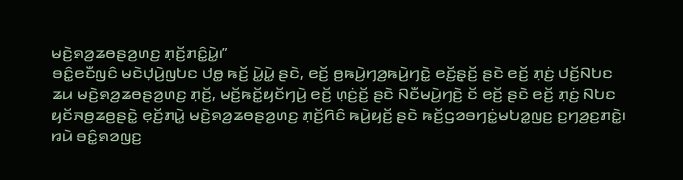ꤗꤢꤧ꤬ꤎꤤ꤬ꤘꤥꤔꤤ꤬ꤛꤢ꤬ ꤊ꤫ꤢꤩ꤬ꤊꤢꤨ꤭ꤣꤧ꤭꤯”
ꤋꤢꤨ꤭ꤕꤢꤪꤜꤢꤨ ꤗꤢꤧꤓ꤫ꤣꤧ꤬ꤜꤝꤢ ꤓꤥ꤭ ꤒꤢꤩ꤬ ꤣꤧ꤭ꤣꤧ꤭ ꤔꤢꤧ, ꤕꤢꤩ꤬ ꤥ꤬ꤒꤣꤧ꤬ꤚꤤ꤬ꤒꤣꤧ꤬ꤚꤢꤧ꤭ ꤕꤢꤩ꤬ꤔ꤫ꤢꤩ꤬ ꤔꤢꤧ ꤕꤢꤩ꤬ ꤊ꤫ꤢꤦ꤬ ꤓꤢꤩ꤬ꤡꤝꤢ ꤘꤣ ꤗꤢꤧ꤬ꤎꤤ꤬ꤘꤥꤔꤤ꤬ꤛꤢ꤬ ꤊ꤫ꤢꤩ꤬, ꤗꤢꤩ꤬ꤒꤢꤩ꤭ꤟꤢꤩꤚꤣꤧ꤬ ꤕꤢꤩ꤬ ꤛ꤫ꤢꤦ꤬ꤢꤩ꤬ ꤔꤢꤧ ꤡꤢꤪꤗꤣꤧ꤬ꤚꤢꤧ꤬ ꤢꤩ ꤕꤢꤩ꤬ ꤔꤢꤧ ꤕꤢꤩ꤬ ꤊ꤫ꤢꤦ꤬ ꤡꤝꤢ ꤟꤢꤩꤏꤥ꤬ꤘꤥ꤬ꤔꤢꤧ꤭ ꤕ꤫ꤢꤩ꤬ꤊꤣꤧ꤭ ꤗꤢꤧ꤬ꤎꤤ꤬ꤘꤥꤔꤤ꤬ꤛꤢ꤬ ꤊ꤫ꤢꤩ꤬ꤖꤢꤨ ꤒꤣꤧ꤬ꤟꤢꤩ꤬ ꤔꤢꤧ ꤒꤢꤩ꤬ꤞꤤꤋꤚꤢꤦ꤭ꤗꤝꤤ꤭ꤜꤢ꤬ ꤢ꤬ꤚꤤ꤬ꤢ꤬ꤊꤢꤧ꤭꤯
ꤙꤣꤧ ꤋꤢꤨ꤭ꤎꤤꤜꤢ꤬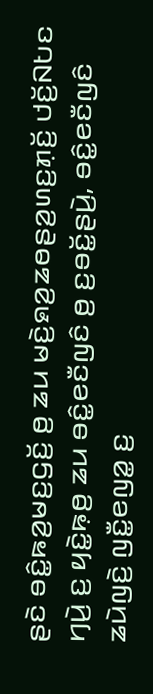ꤔꤢꤧ ꤋꤢꤨ꤭ꤒꤤ꤬ꤗꤢ꤬ꤞꤢꤩ꤬ ꤥ꤬ ꤘꤣ ꤗꤢꤧ꤬ꤎꤤ꤬ꤘꤥꤔꤤ꤬ꤛꤢ꤬ꤊ꤫ꤢꤩ꤬ ꤓꤢꤩ꤬ꤡꤝꤢ ꤚꤣꤧ꤬ ꤢ꤬ ꤟꤢꤧ꤭ꤒ꤫ꤥ꤬ ꤘꤣ ꤋꤢꤨ꤭ꤕꤢꤪꤜꤢꤨ ꤥ꤬ ꤢ꤬ꤋꤢꤩ꤭ꤔꤣꤧ꤬, ꤋꤢꤨ꤭ꤕꤢꤪꤜꤢꤨ ꤘꤣꤧꤜꤢꤧ꤬ ꤜꤢꤪ꤭ꤕꤜꤤ꤭ ꤢ꤬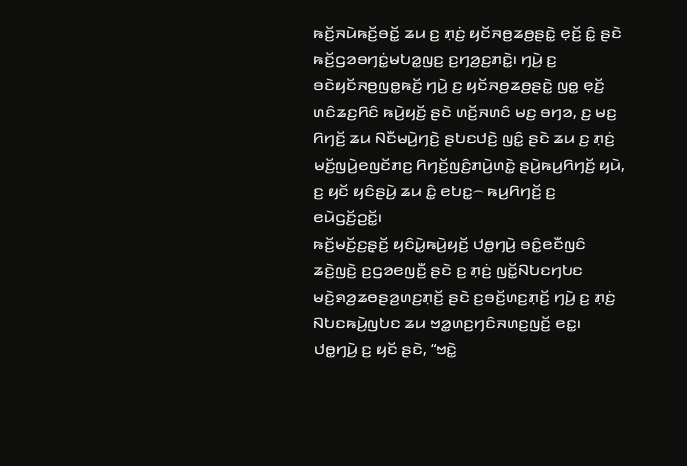ꤒꤢꤩ꤬ꤏꤣꤧꤒꤢꤩ꤬ꤋꤢꤩ꤭ ꤘꤣ ꤢ꤬ ꤊ꤫ꤢꤦ꤬ ꤟꤢꤩꤏꤥ꤬ꤘꤥ꤬ꤔꤢꤧ꤭ ꤕ꤫ꤢꤩ꤬ ꤢꤨ꤭ ꤔꤢꤧ ꤒꤢꤩ꤬ꤞꤤꤋꤚꤢꤦ꤭ꤗꤝꤤ꤭ꤜꤢ꤬ ꤢ꤬ꤚꤤ꤬ꤢ꤬ꤊꤢꤧ꤭꤯ ꤚꤣꤧ꤬ ꤢ꤬ ꤋꤢꤧꤟꤢꤩꤏꤥ꤬ꤜꤥ꤭ꤒꤢꤩ꤬ ꤚꤣꤧ꤬ ꤢ꤬ ꤟꤢꤩꤏꤥ꤬ꤘꤥ꤬ꤔꤢꤧ꤭ ꤜꤥ꤭ ꤕ꤫ꤢꤩ꤬ ꤛꤢꤨꤘꤢ꤬ꤖꤢꤨ ꤒꤣꤧ꤬ꤟꤢꤩ꤬ ꤔꤢꤧ ꤛꤢꤩ꤬ꤏꤛꤢꤨ ꤗꤢ꤬ ꤋꤚꤤ, ꤢ꤬ ꤗꤢ꤬ ꤖꤚꤢꤩ꤬ ꤘꤣ ꤡꤢꤪꤗꤣꤧ꤬ꤚꤢꤧ꤬ ꤔꤝꤢꤓꤢꤧ꤬ ꤜꤢꤨ꤭ ꤔꤢꤧ ꤘꤣ ꤢ꤬ ꤊ꤫ꤢꤦ꤬ ꤗꤢꤩ꤬ꤜꤣꤧ꤬ꤕꤜꤢꤩꤊꤢ꤬ ꤖꤚꤢꤩ꤬ꤜꤢꤨ꤬ꤊꤣꤧ꤬ꤛꤢꤧ꤭ ꤔꤣꤧ꤬ꤒꤣ꤬ꤖꤚꤢꤩ꤬ ꤟꤣꤧ, ꤢ꤬ ꤟꤢꤩ ꤟꤢꤨꤔꤣꤧ꤬ ꤘꤣ ꤢꤨ꤭ ꤕꤝꤢ꤭꤮ ꤒꤣ꤬ꤖꤚꤢꤩ꤬ ꤢ꤬ ꤕꤣꤧꤞꤢꤩ꤬ꤑꤢꤩ꤭꤯
ꤒꤢꤩ꤬ꤗꤢꤩ꤬ꤢ꤬ꤔ꤫ꤢꤩ꤬ ꤟꤢꤨꤣꤧ꤭ꤒꤣꤧ꤬ꤟꤢꤩ꤬ ꤓꤥ꤭ꤚꤣꤧ꤬ ꤋꤢꤨ꤭ꤕꤢꤪꤜꤢꤨ ꤘꤢꤧ꤬ꤜꤢꤧ꤬ ꤢ꤬ꤞꤤꤕꤜꤢꤪ꤬ ꤔꤢꤧ ꤢ꤬ ꤊ꤫ꤢꤦ꤬ ꤜꤢꤩ꤭ꤡꤝꤢꤚꤝꤢ ꤗꤢꤧ꤬ꤎꤤ꤬ꤘꤥꤔꤤ꤬ꤛꤢ꤬ꤊ꤫ꤢꤩ꤬ ꤔꤢꤧ ꤢ꤬ꤋꤢꤩ꤬ꤛꤢ꤬ꤊ꤫ꤢꤩ꤬ ꤚꤣꤧ꤬ ꤢ꤬ ꤊ꤫ꤢꤦ꤬ ꤡꤝꤢꤒꤣꤧ꤬ꤜꤝꤢ ꤘꤣ ꤠꤤ꤭ꤛꤢ꤬ꤚꤢꤨꤏꤛꤢ꤬ꤜꤢꤩ꤬ ꤕꤢ꤭꤯ ꤓꤥ꤭ꤚꤣꤧ꤬ ꤢ꤬ ꤟꤢꤩ ꤔꤢꤧ, “ꤠꤢꤧ꤭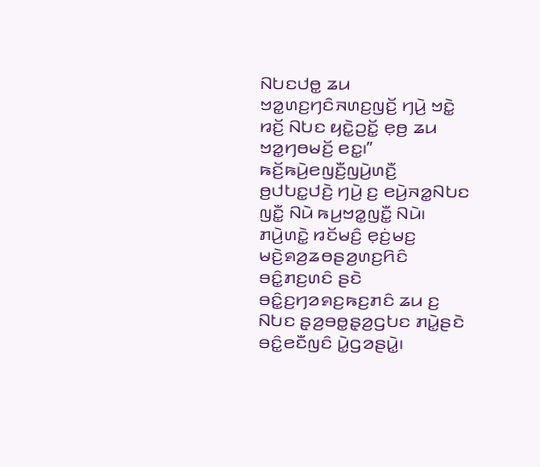ꤡꤝꤢꤓꤥ꤭ ꤘꤣ ꤠꤤ꤭ꤛꤢ꤬ꤚꤢꤨꤏꤛꤢ꤬ꤜꤢꤩ꤬ ꤚꤣꤧ꤬ ꤠꤢꤧ꤭ ꤙꤢꤩ꤬ ꤡꤝꤢ ꤟꤢꤧ꤭ꤑꤢꤩ꤭ ꤕ꤫ꤥ꤬ ꤘꤣ ꤠꤤ꤭ꤚꤥꤗꤢꤩ꤬ ꤕꤢ꤭꤯”
ꤒꤢꤩ꤬ꤒꤣꤧ꤬ꤕꤜꤢꤪ꤬ꤜꤣꤧ꤬ꤛꤢꤪ꤬ ꤥ꤬ꤓꤝꤢ꤭ꤓꤢꤧ꤬ ꤚꤣꤧ꤬ ꤢ꤬ ꤕꤣꤧ꤬ꤏꤤ꤭ꤡꤝꤢ ꤜꤢꤪ꤭ ꤡꤣꤧ ꤒꤣ꤬ꤠꤤ꤭ꤜꤢꤪ꤭ ꤡꤣꤧ꤯ ꤊꤣꤧ꤬ꤛꤢꤧ꤭ ꤙꤢꤩꤗꤢꤨ꤬ ꤕ꤫ꤢꤦ꤬ꤗꤢ꤬ ꤗꤢꤧ꤬ꤎꤤ꤬ꤘꤥꤔꤤ꤬ꤛꤢ꤬ꤖꤢꤨ ꤋꤢꤨ꤭ꤊꤢ꤬ꤛꤢꤨ ꤔꤢꤧ ꤋꤢꤨ꤭ꤢ꤬ꤚꤤꤎꤢ꤬ꤒꤢ꤬ꤊꤢꤨ ꤘꤣ ꤢ꤬ ꤡꤝꤢ ꤔ꤫ꤤ꤬ꤋꤥ꤭ꤔ꤫ꤤ꤬ꤞꤝꤢ ꤊꤣꤧ꤭ꤔꤢꤧ ꤋꤢꤨ꤭ꤕꤢꤪꤜꤢꤨ ꤣꤧ꤭ꤞꤤꤔꤣꤧ꤭꤯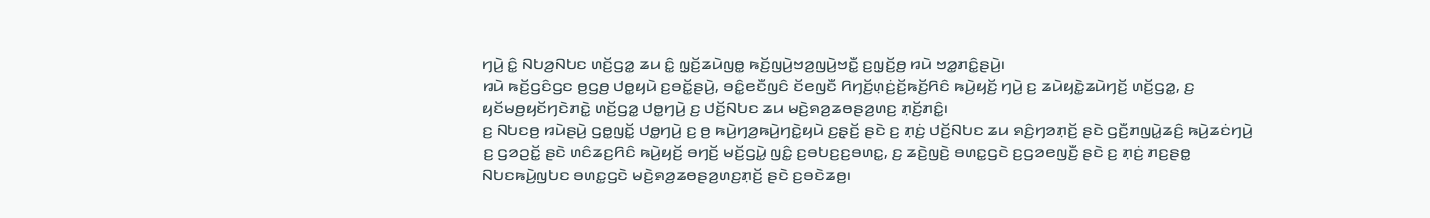ꤚꤣꤧ꤬ ꤢꤨ꤭ ꤡꤝꤤ꤬ꤡꤝꤢ ꤛꤢꤩ꤬ꤞꤤ꤭ ꤘꤣ ꤢꤨ꤭ ꤜ꤫ꤢꤩ꤬ꤘꤣꤧꤜꤥ꤭ ꤒꤢꤩ꤬ꤜꤣꤧ꤬ꤠꤤ꤬ꤜꤣꤧ꤬ꤠꤢꤪ꤭ ꤢ꤬ꤜ꤫ꤢꤩ꤬ꤥ꤬ ꤙꤣꤧ ꤠꤤ꤭ꤊꤢꤨ꤭ꤔꤣꤧ꤬꤯
ꤙꤣꤧ ꤒꤢꤩ꤬ꤞꤢꤨꤞꤢ ꤥ꤬ꤞꤥ꤬ ꤓꤥ꤭ꤟꤣꤧ ꤢ꤬ꤋꤢꤩ꤭ꤔꤣꤧ꤬, ꤋꤢꤨ꤭ꤕꤢꤪꤜꤢꤨ ꤢꤩꤕꤜꤢꤪ ꤖꤚꤢꤩ꤬ꤛ꤫ꤢꤦ꤬ꤢꤩ꤬ꤒꤢꤩ꤬ꤖꤢꤨ ꤒꤣꤧ꤬ꤟꤢꤩ꤬ ꤚꤣꤧ꤬ ꤢ꤬ ꤘꤣꤧꤟꤢꤧ꤭ꤘꤣꤧꤚꤢꤩ꤬ ꤛꤢꤩ꤬ꤞꤤ꤭, ꤢ꤬ ꤟꤢꤩꤗꤥ꤬ꤟꤢꤩꤚꤢꤧꤊꤢꤧ꤭ ꤛꤢꤩ꤬ꤞꤤ꤭ ꤓꤥ꤭ꤚꤣꤧ꤬ ꤢ꤬ ꤓꤢꤩ꤬ꤡꤝꤢ ꤘꤣ ꤗꤢꤧ꤬ꤎꤤ꤬ꤘꤥꤔꤤ꤬ꤛꤢ꤬ ꤊ꤫ꤢꤩ꤬ꤊꤢꤨ꤭꤯
ꤢ꤬ ꤡꤝꤢꤥ꤬ ꤙꤣꤧꤔꤣꤧ꤬ ꤞꤥ꤭ꤜꤢꤩ꤭ ꤓꤥ꤭ꤚꤣꤧ꤬ ꤢ꤬ ꤥ꤬ ꤒꤣꤧ꤬ꤚꤤ꤬ꤒꤣꤧ꤬ꤚꤢꤧ꤭ꤟꤣꤧ ꤢ꤬ꤔ꤫ꤢꤩ꤬ ꤔꤢꤧ ꤢ꤬ ꤊ꤫ꤢꤦ꤬ ꤓꤢꤩ꤬ꤡꤝꤢ ꤘꤣ ꤎꤢꤨ꤬ꤚꤤꤊ꤫ꤢꤩ꤬ ꤔꤢꤧ ꤞꤢꤪ꤬ꤊꤜꤣꤧ꤭ꤘꤢꤨ꤬ ꤒꤣꤧ꤬ꤘꤢꤦꤚꤣꤧ꤬ ꤢ꤬ ꤞꤤꤑꤢꤩ꤭ ꤔꤢꤧ ꤛꤢꤨꤘꤢ꤬ꤖꤢꤨ ꤒꤣꤧ꤬ꤟꤢꤩ꤬ ꤋꤚꤢꤩ꤬ ꤗꤢꤩ꤬ꤞꤣꤧ꤭ ꤜꤢꤨ꤭ ꤢ꤬ꤋꤝꤢ꤬ꤢ꤬ꤋꤛꤢ꤭, ꤢ꤬ ꤘꤢꤧ꤬ꤜꤢꤧ꤬ ꤋꤛꤢ꤭ꤞꤢꤧ ꤢ꤬ꤞꤤꤕꤜꤢꤪ꤬ ꤔꤢꤧ ꤢ꤬ ꤊ꤫ꤢꤦ꤬ ꤊꤢ꤬ꤔꤥ꤭ ꤡꤝꤢꤒꤣꤧ꤬ꤜꤝꤢ ꤋꤛꤢ꤭ꤞꤢꤧ ꤗꤢꤧ꤬ꤎꤤ꤬ꤘꤥꤔꤤ꤬ꤛꤢ꤬ꤊ꤫ꤢꤩ꤬ ꤔꤢꤧ ꤢ꤬ꤋꤢꤧꤘꤥ꤬꤯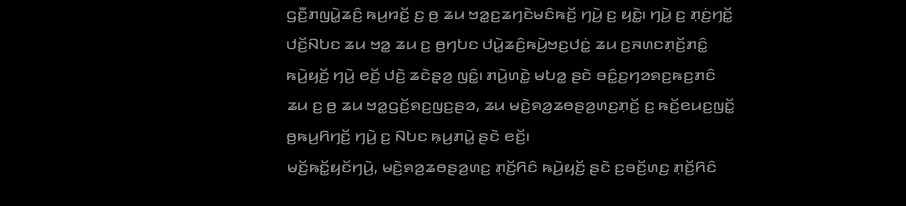ꤞꤢꤪ꤬ꤊꤜꤣꤧ꤭ꤘꤢꤨ꤬ ꤒꤣ꤬ꤙꤢꤩ꤬ ꤢ꤬ ꤥ꤬ ꤘꤣ ꤠꤤ꤭ꤢ꤬ꤘꤚꤢꤧꤗꤢꤨꤒꤢꤩ꤬ ꤚꤣꤧ꤬ ꤢ꤬ ꤟꤢꤧ꤭꤯ ꤚꤣꤧ꤬ ꤢ꤬ ꤊ꤫ꤢꤦ꤬ꤚꤢꤩ꤭ ꤓꤢꤩ꤬ꤡꤝꤢ ꤘꤣ ꤠꤤ꤭ ꤘꤣ ꤢ꤬ ꤥ꤬ꤚꤝꤢ ꤓꤣꤧ꤭ꤘꤢꤨ꤬ꤒꤣꤧ꤬ꤠꤢ꤬ꤓꤢꤦ꤭ ꤘꤣ ꤢ꤬ꤏꤛꤢꤊ꤫ꤢꤩ꤬ꤊꤢꤨ꤭ ꤒꤣꤧ꤬ꤟꤢꤩ꤬ ꤚꤣꤧ꤬ ꤕꤢꤩ꤬ ꤓꤢꤧ꤬ ꤘꤢꤧꤔ꤫ꤤ꤬ ꤜꤢꤨ꤭꤯ ꤊꤣꤧ꤬ꤛꤢꤧ꤭ ꤗꤝꤤ꤭ ꤔꤢꤧ ꤋꤢꤨ꤭ꤢ꤬ꤚꤤꤎꤢ꤬ꤒꤢ꤬ꤊꤢꤨ ꤘꤣ ꤢ꤬ ꤥ꤬ ꤘꤣ ꤠꤤ꤭ꤞꤢꤩ꤬ꤎꤢ꤬ꤜꤢ꤬ꤔꤤ, ꤘꤣ ꤗꤢꤧ꤬ꤎꤤ꤬ꤘꤥꤔꤤ꤬ꤛꤢ꤬ꤊ꤫ꤢꤩ꤬ ꤢ꤬ ꤒꤢꤩ꤬ꤕꤣꤢ꤬ꤜꤢꤩ꤭ ꤥ꤬ꤒꤣ꤬ꤖꤚꤢꤩ꤬ ꤚꤣꤧ꤬ ꤢ꤬ ꤡꤝꤢ ꤒ꤫ꤣ꤬ꤊꤣꤧ꤭ ꤔꤢꤧ ꤕꤢꤩ꤬꤯
ꤗꤢꤩ꤬ꤒꤢꤩ꤭ꤟꤢꤩꤚꤣꤧ꤬, ꤗꤢꤧ꤬ꤎꤤ꤬ꤘꤥꤔꤤ꤬ꤛꤢ꤬ ꤊ꤫ꤢꤩ꤬ꤖꤢꤨ ꤒꤣꤧ꤬ꤟꤢꤩ꤬ ꤔꤢꤧ ꤢ꤬ꤋꤢꤩ꤬ꤛꤢ꤬ ꤊ꤫ꤢꤩ꤬ꤖꤢꤨ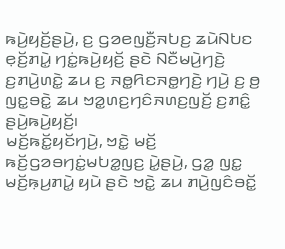ꤒꤣꤧ꤬ꤟꤢꤩ꤬ꤔꤣꤧ꤬, ꤢ꤬ ꤞꤤꤕꤜꤢꤪ꤬ꤏꤝꤢ꤬ ꤘꤣꤧꤡꤝꤢ ꤕ꤫ꤢꤩ꤬ꤊꤣꤧ꤭ ꤚꤢꤦ꤭ꤒꤣꤧ꤬ꤟꤢꤩ꤬ ꤔꤢꤧ ꤡꤢꤪꤗꤣꤧ꤬ꤚꤢꤧ꤬ ꤢ꤬ꤊꤣꤧ꤬ꤛꤢꤧ꤭ ꤘꤣ ꤢ꤬ ꤏꤥ꤭ꤖꤢꤏꤥ꤭ꤚꤢꤧ꤬ ꤚꤣꤧ꤬ ꤢ꤬ ꤥ꤬ ꤜꤢ꤭ꤋꤢꤧ꤭ ꤘꤣ ꤠꤤ꤭ꤛꤢ꤬ꤚꤢꤨꤏꤛꤢ꤬ꤜꤢꤩ꤬ ꤢ꤬ꤊꤢꤨ꤭ ꤔꤣꤧ꤬ꤒꤣꤧ꤬ꤟꤢꤩ꤬꤯
ꤗꤢꤩ꤬ꤒꤢꤩ꤭ꤟꤢꤩꤚꤣꤧ꤬, ꤠꤢꤧ꤭ ꤗꤢꤩ꤬ ꤒꤢꤩ꤬ꤞꤤꤋꤚꤢꤦ꤭ꤗꤝꤤ꤭ꤜꤢ꤬ ꤣꤧ꤭ꤔꤣꤧ꤬, ꤞꤤ꤭ ꤜꤢ꤭ ꤗꤢꤩ꤬ꤒ꤫ꤣ꤬ꤊꤣꤧ꤭ ꤟꤣꤧ ꤔꤢꤧ ꤠꤢꤧ꤭ ꤘꤣ ꤊꤣꤧ꤬ꤜꤢꤨꤋꤢꤩ꤭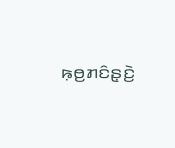ꤒ꤫ꤥ꤬ꤊꤢꤨꤔ꤫ꤢꤧ꤬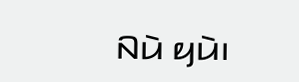ꤡꤣꤧ ꤟꤣꤧ꤯